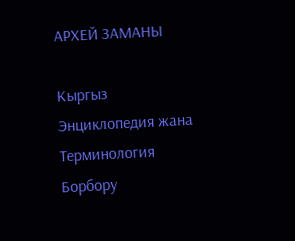АРХЕЙ ЗАМАНЫ

Кыргыз Энциклопедия жана Терминология Борбору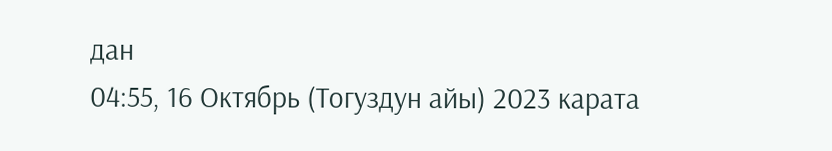дан
04:55, 16 Октябрь (Тогуздун айы) 2023 карата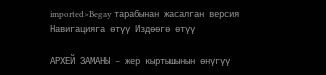imported>Begay тарабынан жасалган версия
Навигацияга өтүү Издөөгө өтүү

АРХЕЙ ЗАМАНЫ – жер кыртышынын өнүгүү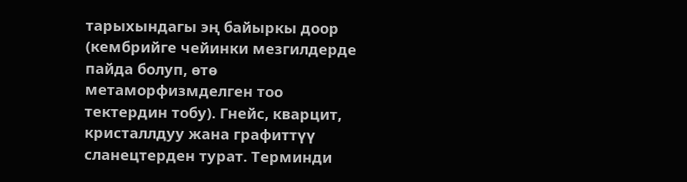тарыхындагы эң байыркы доор (кембрийге чейинки мезгилдерде пайда болуп, өтө метаморфизмделген тоо тектердин тобу). Гнейс, кварцит, кристаллдуу жана графиттүү сланецтерден турат. Терминди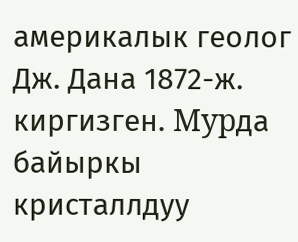америкалык геолог Дж. Дана 1872-ж. киргизген. Mypда байыркы кристаллдуу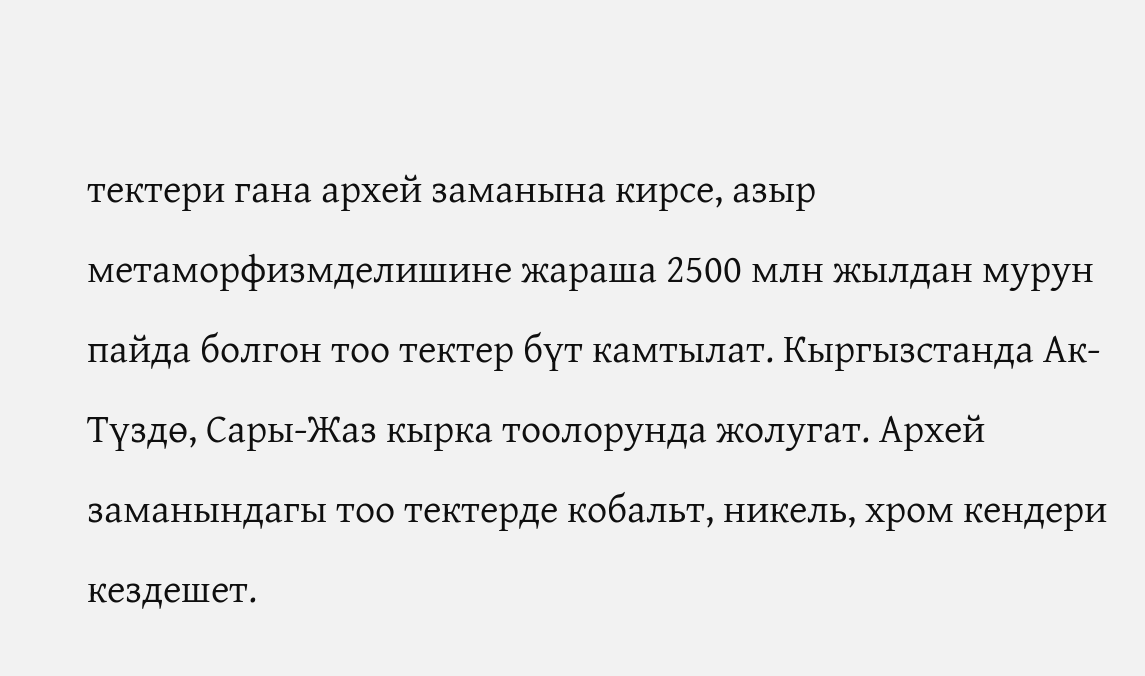тектери гана архей заманына кирсе, азыр метаморфизмделишине жараша 2500 млн жылдан мурун пайда болгон тоо тектер бүт камтылат. Кыргызстанда Ак-Түздө, Сары-Жаз кырка тоолорунда жолугат. Архей заманындагы тоо тектерде кобальт, никель, хром кендери кездешет.